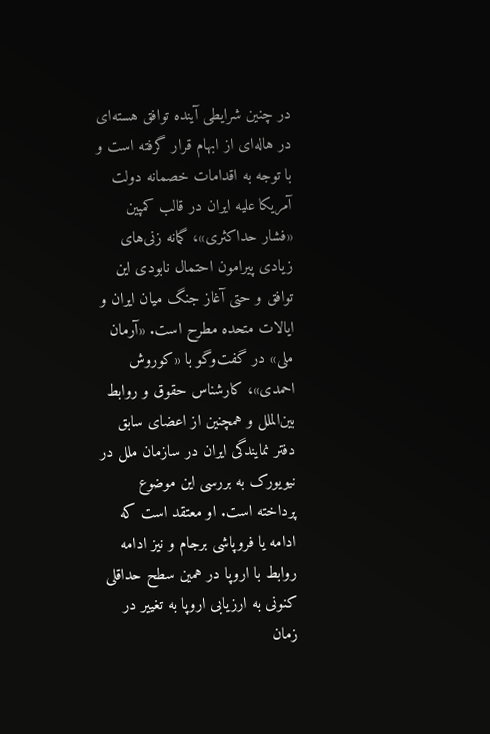در چنین شرایطی آینده توافق هسته‌ای در هاله‌ای از ابهام قرار گرفته است و با توجه به اقدامات خصمانه دولت آمریکا علیه ایران در قالب کمپین «فشار حداکثری»، گمانه زنی‌های زیادی پیرامون احتمال نابودی این توافق و حتی آغاز جنگ میان ایران و ایالات متحده مطرح است. «آرمان ملی» در گفت‌وگو با «کوروش احمدی»، کارشناس حقوق و روابط بین‌الملل و همچنین از اعضای سابق دفتر نمایندگی ایران در سازمان ملل در نیویورک به بررسی این موضوع پرداخته است. او معتقد است که ادامه یا فروپاشی برجام و نیز ادامه روابط با اروپا در همین سطح حداقلی کنونی به ارزیابی اروپا به تغییر در زمان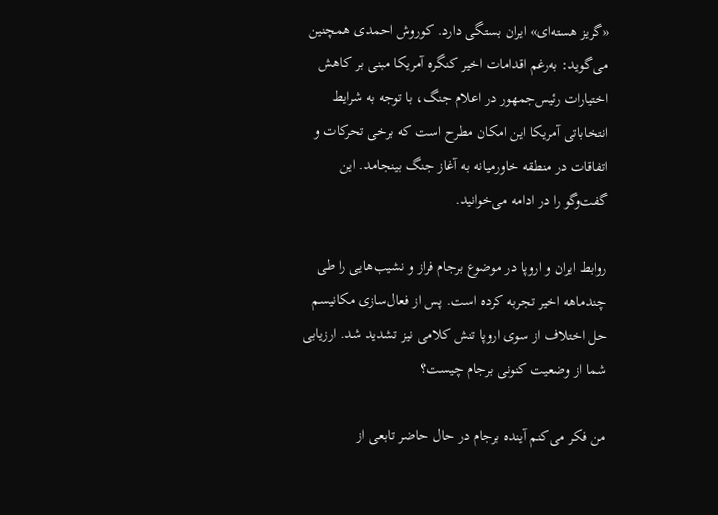«گریز هسته‌ای» ایران بستگی دارد. کوروش احمدی همچنین می‌گوید: به‌رغم اقدامات اخیر کنگره آمریکا مبنی بر کاهش اختیارات رئیس‌جمهور در اعلام جنگ، با توجه به شرایط انتخاباتی آمریکا این امکان مطرح است که برخی تحرکات و اتفاقات در منطقه خاورمیانه به آغاز جنگ بینجامد. این گفت‌وگو را در ادامه می‌خوانید.

روابط ایران و اروپا در موضوع برجام فراز و نشیب‌هایی را طی چندماهه اخیر تجربه کرده است. پس از فعال‌سازی مکانیسم حل اختلاف از سوی اروپا تنش کلامی نیز تشدید شد. ارزیابی شما از وضعیت کنونی برجام چیست؟

من فکر می‌کنم آینده برجام در حال حاضر تابعی از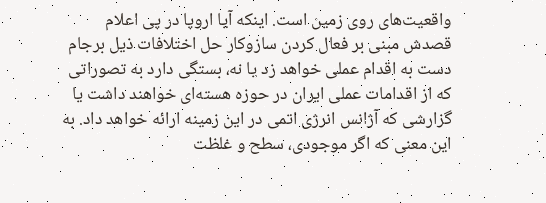واقعیت‌های روی زمین است. اینکه آیا اروپا در پی اعلام قصدش مبنی بر فعال کردن سازوکار حل اختلافات ذیل برجام دست به اقدام عملی خواهد زد یا نه، بستگی دارد به تصوراتی که از اقدامات عملی ایران در حوزه هسته‌ای خواهند داشت یا گزارشی که آژانس انرژی اتمی در این زمینه ارائه خواهد داد. به این معنی که اگر موجودی، سطح و غلظت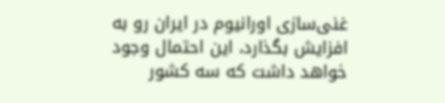غنی‌سازی اورانیوم در ایران رو به افزایش بگذارد، این احتمال وجود خواهد داشت که سه کشور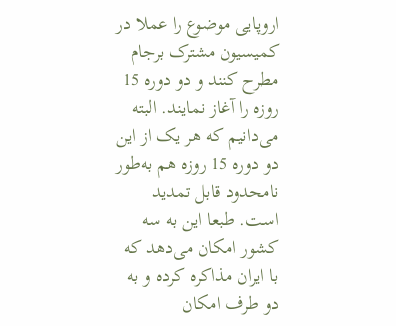اروپایی موضوع را عملا در کمیسیون مشترک برجام مطرح کنند و دو دوره 15 روزه را آغاز نمایند. البته می‌دانیم که هر یک از این دو دوره 15 روزه هم به‌طور نامحدود قابل تمدید است. طبعا این به سه کشور امکان می‌دهد که با ایران مذاکره کرده و به دو طرف امکان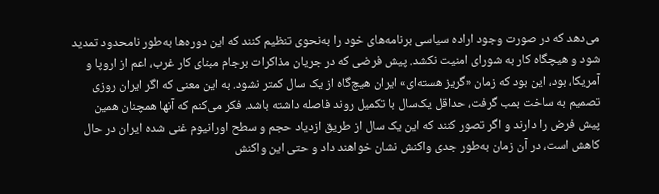می‌دهد که در صورت وجود اراده سیاسی برنامه‌های خود را به‌نحوی تنظیم کنند که این دوره‌ها به‌طور نامحدود تمدید شود و هیچگاه کار به شورای امنیت نکشد. پیش فرضی که در جریان مذاکرات برجام مبنای کار غرب، اعم از اروپا و آمریکا، بود، این بود که زمان «گریز هسته‌ای» ایران هیچ‌گاه از یک سال کمتر نشود. به این معنی که اگر ایران روزی تصمیم به ساخت بمب گرفت، حداقل یک‌سال با تکمیل روند فاصله داشته باشد. فکر می‌کنم که آنها همچنان همین پیش فرض را دارند و اگر تصور کنند که این یک سال از طریق ازدیاد حجم و سطح اورانیوم غنی شده ایران در حال کاهش است، در آن زمان به‌طور جدی واکنش نشان خواهند داد و حتی این واکنش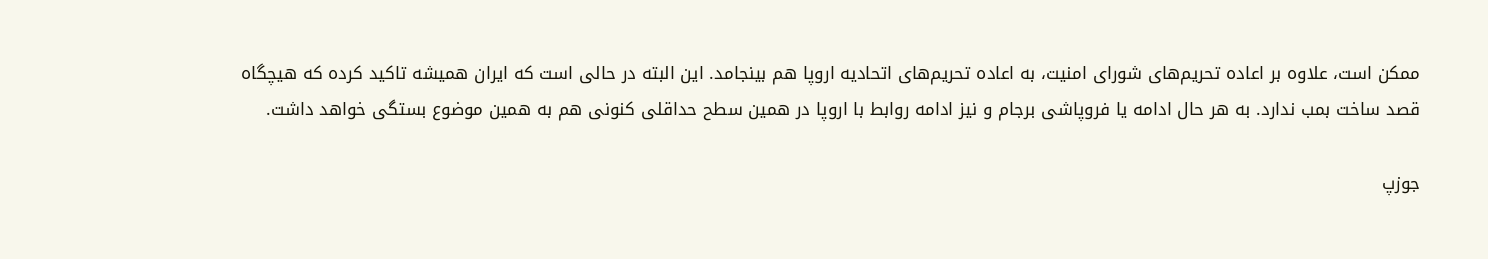ممکن است، علاوه بر اعاده تحریم‌های شورای امنیت، به اعاده تحریم‌های اتحادیه اروپا هم بینجامد. این البته در حالی است که ایران همیشه تاکید کرده که هیچگاه قصد ساخت بمب ندارد. به هر حال ادامه یا فروپاشی برجام و نیز ادامه روابط با اروپا در همین سطح حداقلی کنونی هم به همین موضوع بستگی خواهد داشت.

جوزپ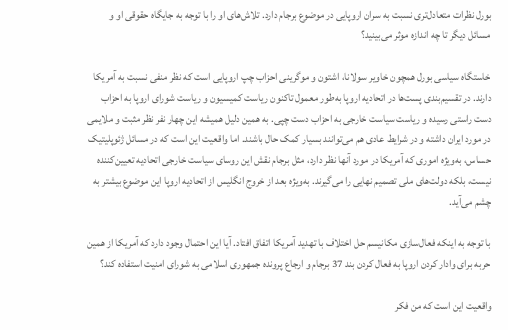بورل نظرات متعادل‌تری نسبت به سران اروپایی در موضوع برجام دارد. تلاش‌های او را با توجه به جایگاه حقوقی او و مسائل دیگر تا چه اندازه موثر می‌بینید؟

خاستگاه سیاسی بورل همچون خاویر سولانا، اشتون و موگرینی احزاب چپ اروپایی است که نظر منفی نسبت به آمریکا دارند. در تقسیم‌بندی پست‌ها در اتحادیه اروپا به‌طور معمول تاکنون ریاست کمیسیون و ریاست شورای اروپا به احزاب دست راستی رسیده و ریاست سیاست خارجی به احزاب دست چپی. به همین دلیل همیشه این چهار نفر نظر مثبت و ملایمی در مورد ایران داشته و در شرایط عادی هم می‌توانند بسیار کمک حال باشند. اما واقعیت این است که در مسائل ژئوپلیتیک حساس، به‌ویژه اموری که آمریکا در مورد آنها نظر دارد، مثل برجام نقش این روسای سیاست خارجی اتحادیه تعیین‌کننده نیست، بلکه دولت‌های ملی تصمیم نهایی را می‌گیرند. به‌ویژه بعد از خروج انگلیس از اتحادیه اروپا این موضوع بیشتر به چشم می‌آید.

با توجه به اینکه فعال‌سازی مکانیسم حل اختلاف با تهدید آمریکا اتفاق افتاد. آیا این احتمال وجود دارد که آمریکا از همین حربه برای وادار کردن اروپا به فعال کردن بند 37 برجام و ارجاع پرونده جمهوری اسلامی به شورای امنیت استفاده کند؟

واقعیت این است که من فکر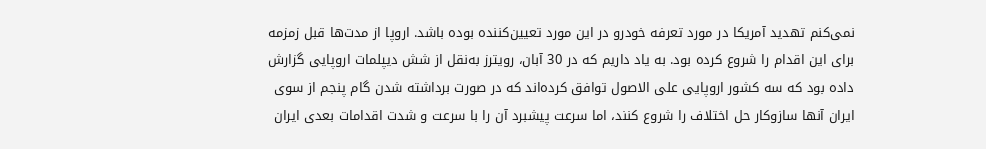نمی‌کنم تهدید آمریکا در مورد تعرفه خودرو در این مورد تعیین‌کننده بوده باشد. اروپا از مدت‌ها قبل زمزمه برای این اقدام را شروع کرده بود. به یاد داریم که در 30 آبان، رویترز به‌نقل از شش دیپلمات اروپایی گزارش داده بود که سه کشور اروپایی علی الاصول توافق کرده‌اند که در صورت برداشته شدن گام پنجم از سوی ایران آنها سازوکار حل اختلاف را شروع کنند، اما سرعت پیشبرد آن را با سرعت و شدت اقدامات بعدی ایران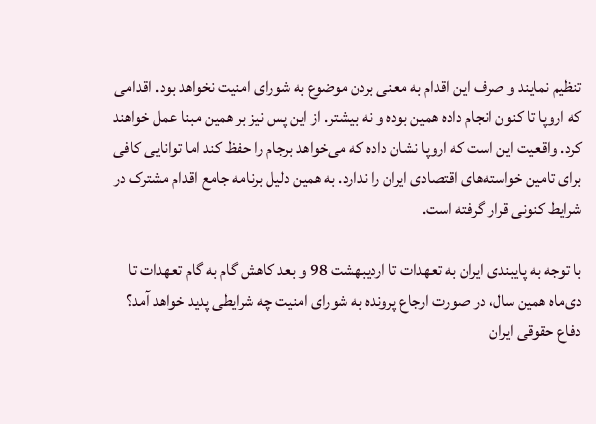تنظیم نمایند و صرف این اقدام به معنی بردن موضوع به شورای امنیت نخواهد بود. اقدامی که اروپا تا کنون انجام داده همین بوده و نه بیشتر. از این پس نیز بر همین مبنا عمل خواهند کرد. واقعیت این است که اروپا نشان داده که می‌خواهد برجام را حفظ کند اما توانایی کافی برای تامین خواسته‌های اقتصادی ایران را ندارد. به همین دلیل برنامه جامع اقدام مشترک در شرایط کنونی قرار گرفته است.

با توجه به پایبندی ایران به تعهدات تا اردیبهشت 98 و بعد کاهش گام به گام تعهدات تا دی‌ماه همین سال، در صورت ارجاع پرونده به شورای امنیت چه شرایطی پدید خواهد آمد؟ دفاع حقوقی ایران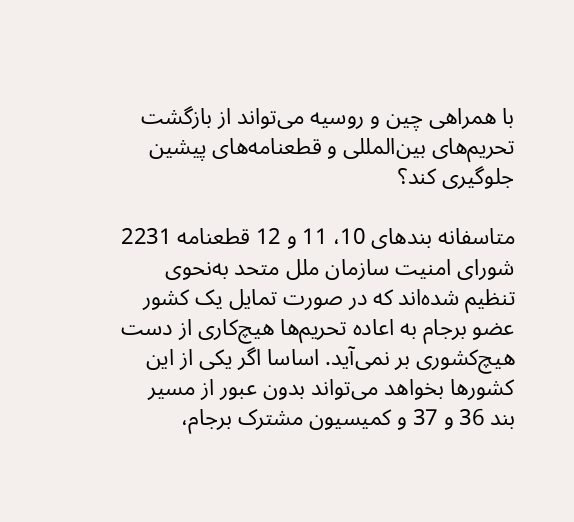با همراهی چین و روسیه می‌تواند از بازگشت تحریم‌های بین‌المللی و قطعنامه‌های پیشین جلوگیری کند؟

متاسفانه بندهای 10، 11 و 12 قطعنامه 2231 شورای امنیت سازمان ملل متحد به‌نحوی تنظیم شده‌اند که در صورت تمایل یک کشور عضو برجام به اعاده تحریم‌ها هیچ‌کاری از دست هیچ‌کشوری بر نمی‌آید. اساسا اگر یکی از این کشورها بخواهد می‌تواند بدون عبور از مسیر بند 36 و 37 و کمیسیون مشترک برجام،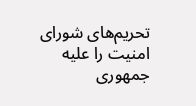تحریم‌های شورای امنیت را علیه جمهوری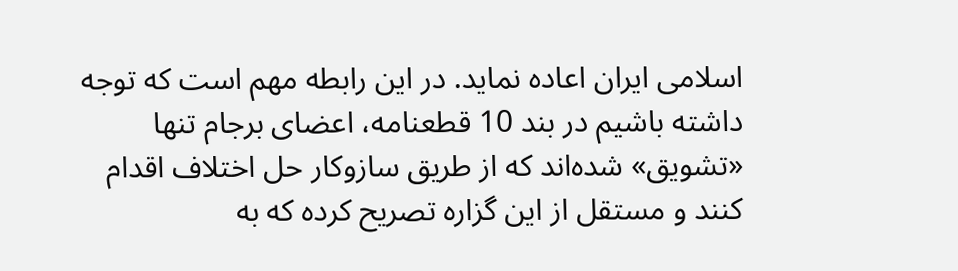اسلامی ایران اعاده نماید. در این رابطه مهم است که توجه داشته باشیم در بند 10 قطعنامه، اعضای برجام تنها «تشویق» شده‌اند که از طریق سازوکار حل اختلاف اقدام کنند و مستقل از این گزاره تصریح کرده که به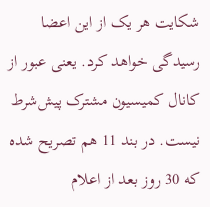شکایت هر یک از این اعضا رسیدگی خواهد کرد. یعنی عبور از کانال کمیسیون مشترک پیش‌شرط نیست. در بند 11 هم تصریح شده که 30 روز بعد از اعلام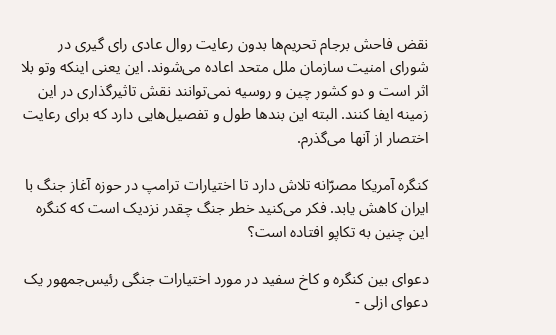نقض فاحش برجام تحریم‌ها بدون رعایت روال عادی رای گیری در شورای امنیت سازمان ملل متحد اعاده می‌شوند. این یعنی اینکه وتو بلا اثر است و دو کشور چین و روسیه نمی‌توانند نقش تاثیرگذاری در این زمینه ایفا کنند. البته این بندها طول و تفصیل‌هایی دارد که برای رعایت اختصار از آنها می‌گذرم.

کنگره آمریکا مصرّانه تلاش دارد تا اختیارات ترامپ در حوزه آغاز جنگ با ایران کاهش یابد. فکر می‌کنید خطر جنگ چقدر نزدیک است که کنگره این چنین به تکاپو افتاده است؟

دعوای بین کنگره و کاخ سفید در مورد اختیارات جنگی رئیس‌جمهور یک دعوای ازلی -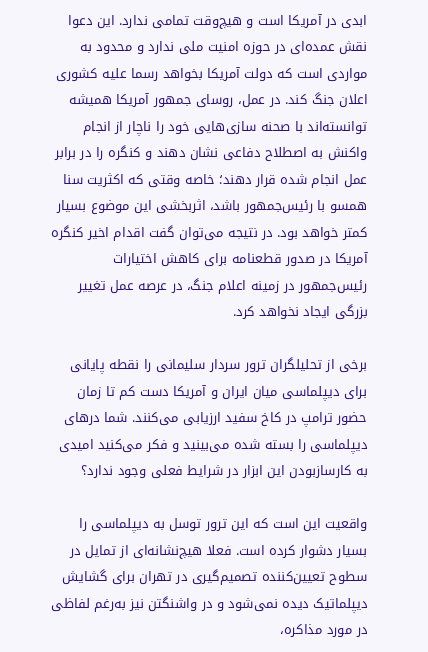ابدی در آمریکا است و هیچ‌وقت تمامی ندارد. این دعوا نقش عمده‌ای در حوزه امنیت ملی ندارد و محدود به مواردی است که دولت آمریکا بخواهد رسما علیه کشوری اعلان جنگ کند. در عمل، روسای جمهور آمریکا همیشه توانسته‌اند با صحنه سازی‌هایی خود را ناچار از انجام واکنش به اصطلاح دفاعی نشان دهند و کنگره را در برابر عمل انجام شده قرار دهند؛ خاصه وقتی که اکثریت سنا همسو با رئیس‌جمهور باشد، اثربخشی این موضوع بسیار کمتر خواهد بود. در نتیجه می‌توان گفت اقدام اخیر کنگره آمریکا در صدور قطعنامه برای کاهش اختیارات رئیس‌جمهور در زمینه اعلام جنگ، در عرصه عمل تغییر بزرگی ایجاد نخواهد کرد.

برخی از تحلیلگران ترور سردار سلیمانی را نقطه پایانی برای دیپلماسی میان ایران و آمریکا دست کم تا زمان حضور ترامپ در کاخ سفید ارزیابی می‌کنند. شما درهای دیپلماسی را بسته شده می‌بینید و فکر می‌کنید امیدی به کارسازبودن این ابزار در شرایط فعلی وجود ندارد؟

واقعیت این است که این ترور توسل به دیپلماسی را بسیار دشوار کرده است. فعلا هیچ‌نشانه‌ای از تمایل در سطوح تعیین‌کننده تصمیم‌گیری در تهران برای گشایش دیپلماتیک دیده نمی‌شود و در واشنگتن نیز به‌رغم لفاظی در مورد مذاکره،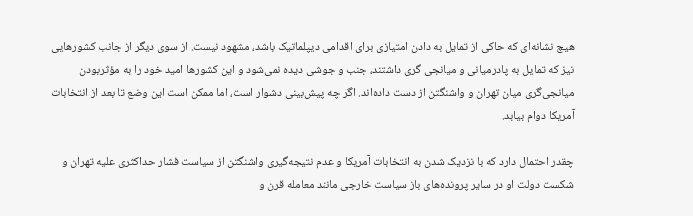هیچ ‌نشانه‌ای که حاکی از تمایل به دادن امتیازی برای اقدامی دیپلماتیک باشد، مشهود نیست. از سوی دیگر از جانب کشورهایی نیز که تمایل به پادرمیانی و میانجی گری داشتند، جنب و جوشی دیده نمی‌شود و این کشورها امید خود را به مؤثربودن میانجی‌گری میان تهران و واشنگتن از دست داده‌اند. اگر چه پیش‌بینی دشوار است، اما ممکن است این وضع تا بعد از انتخابات آمریکا دوام بیابد.

چقدر احتمال دارد که با نزدیک شدن به انتخابات آمریکا و عدم نتیجه‌گیری واشنگتن از سیاست فشار حداکثری علیه تهران و شکست دولت او در سایر پرونده‌های باز سیاست خارجی مانند معامله قرن و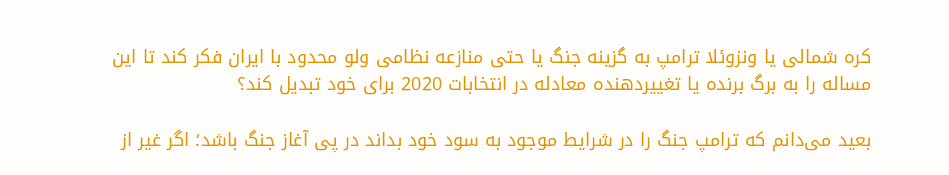کره شمالی یا ونزوئلا ترامپ به گزینه جنگ یا حتی منازعه نظامی ولو محدود با ایران فکر کند تا این مساله را به برگ برنده یا تغییردهنده معادله در انتخابات 2020 برای خود تبدیل کند؟

بعید می‌دانم که ترامپ جنگ را در شرایط موجود به سود خود بداند در پی آغاز جنگ باشد؛ اگر غیر از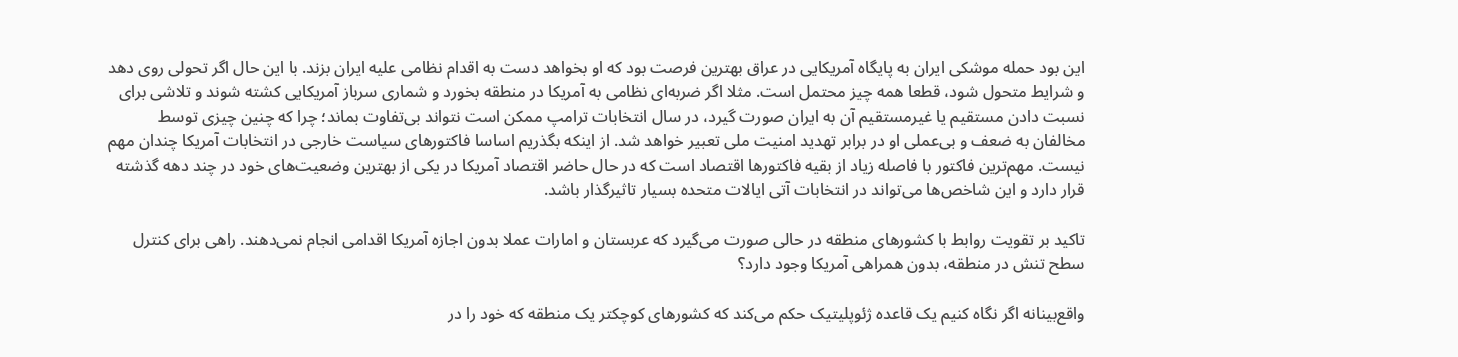این بود حمله موشکی ایران به پایگاه آمریکایی در عراق بهترین فرصت بود که او بخواهد دست به اقدام نظامی علیه ایران بزند. با این حال اگر تحولی روی دهد و شرایط متحول شود، قطعا همه چیز محتمل است. مثلا اگر ضربه‌ای نظامی به آمریکا در منطقه بخورد و شماری سرباز آمریکایی کشته شوند و تلاشی برای نسبت دادن مستقیم یا غیرمستقیم آن به ایران صورت گیرد، در سال انتخابات ترامپ ممکن است نتواند بی‌تفاوت بماند؛ چرا که چنین چیزی توسط مخالفان به ضعف و بی‌عملی او در برابر تهدید امنیت ملی تعبیر خواهد شد. از اینکه بگذریم اساسا فاکتورهای سیاست خارجی در انتخابات آمریکا چندان مهم نیست. مهم‌ترین فاکتور با فاصله زیاد از بقیه فاکتورها اقتصاد است که در حال حاضر اقتصاد آمریکا در یکی از بهترین وضعیت‌های خود در چند دهه گذشته قرار دارد و این شاخص‌ها می‌تواند در انتخابات آتی ایالات متحده بسیار تاثیرگذار باشد.

تاکید بر تقویت روابط با کشورهای منطقه در حالی صورت می‌گیرد که عربستان و امارات عملا بدون اجازه آمریکا اقدامی انجام نمی‌دهند. راهی برای کنترل سطح تنش در منطقه، بدون همراهی آمریکا وجود دارد؟

واقع‌بینانه اگر نگاه کنیم یک قاعده ژئوپلیتیک حکم می‌کند که کشورهای کوچکتر یک منطقه که خود را در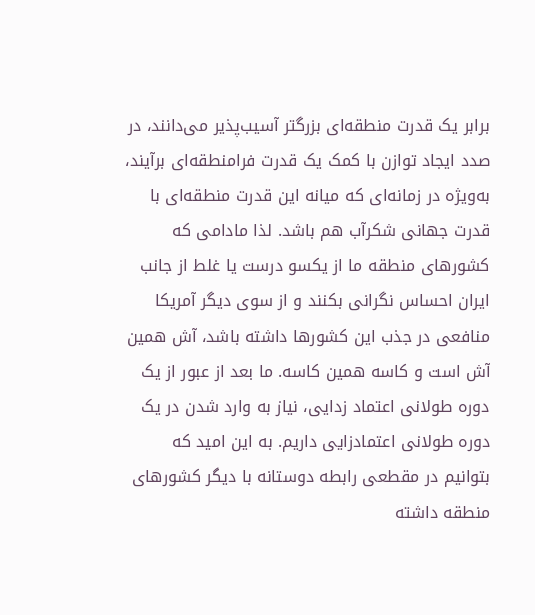برابر یک قدرت منطقه‌ای بزرگتر آسیب‌پذیر می‌دانند، در صدد ایجاد توازن با کمک یک قدرت فرامنطقه‌ای برآیند، به‌ویژه در زمانه‌ای که میانه این قدرت منطقه‌ای با قدرت جهانی شکرآب هم باشد. لذا مادامی که کشورهای منطقه ما از یکسو درست یا غلط از جانب ایران احساس نگرانی بکنند و از سوی دیگر آمریکا منافعی در جذب این کشورها داشته باشد، آش همین آش است و کاسه همین کاسه. ما بعد از عبور از یک دوره طولانی اعتماد زدایی، نیاز به وارد شدن در یک دوره طولانی اعتمادزایی داریم. به این امید که بتوانیم در مقطعی رابطه دوستانه با دیگر کشورهای منطقه داشته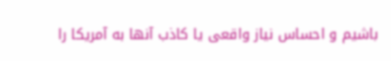باشیم و احساس نیاز واقعی یا کاذب آنها به آمریکا را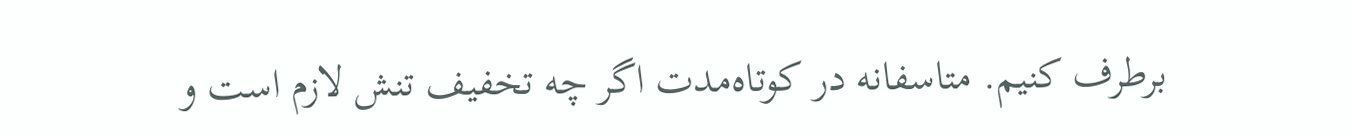برطرف کنیم. متاسفانه در کوتاه‌مدت اگر چه تخفیف تنش لازم است و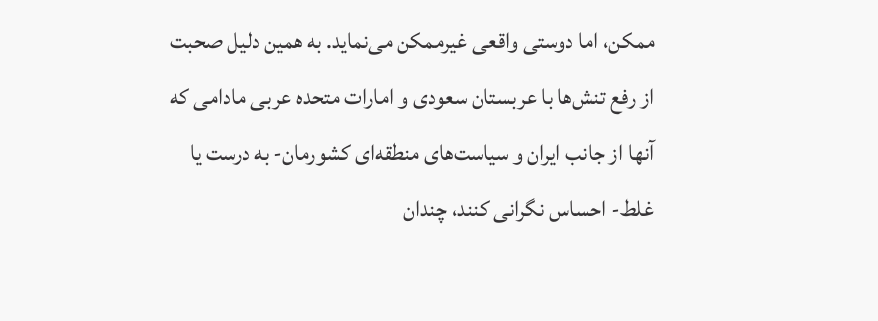ممکن، اما دوستی واقعی غیرممکن می‌نماید. به همین دلیل صحبت از رفع تنش‌ها با عربستان سعودی و امارات متحده عربی مادامی که آنها از جانب ایران و سیاست‌های منطقه‌ای کشورمان- به درست یا غلط- احساس نگرانی کنند، چندان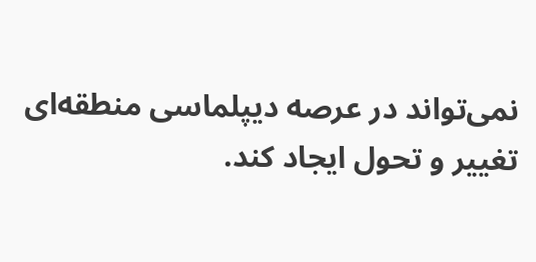نمی‌تواند در عرصه دیپلماسی منطقه‌ای تغییر و تحول ایجاد کند.